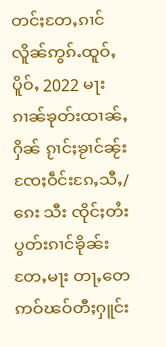တင်ႈတႄႇၵၢင်လိူၼ်ဢွၵ်ႉထူဝ်ႇပိူဝ်ႇ 2022 မႃး ၵၢၼ်ၶုတ်းထၢၼ်ႇႁိၼ် ၵႂၢင်ႈၶႂၢင်ၼႂ်းၸႄႈဝဵင်းၵႄႇသီႇ/ ၵေး သီး ၸိုင်ႈတႆး ပွတ်းၵၢင်ၶိုၼ်းတႄႇမႃး တႃႇတေဢဝ်ၽဝ်တီႈႁူင်း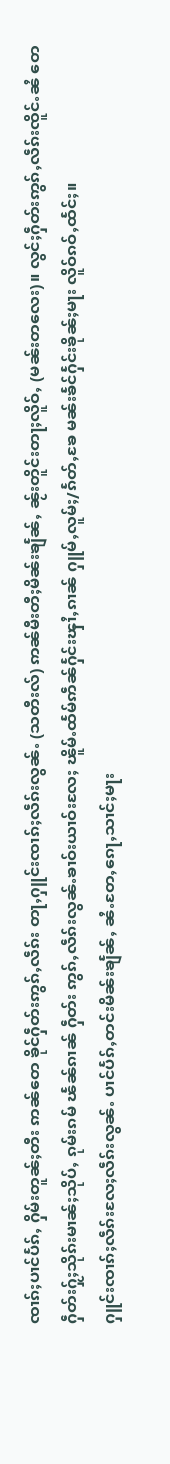ၸၢၵ်ႈပၢင်ပႅၵ်ႇ ႁိမ်းတူၼ်ႈတီး ဢၼ်တေ ၶိုင်ႁဵတ်းဢွၵ်ႇလဵၵ်း တႃႇႁူင်းၸၢၵ်ႈလဵၵ်းလွၼ်ႉ (သတီးလ်) ဢၼ်မီးတီႈမိၼ်းၶျႅၼ်ႇ ၼႂ်းတိူင်းတႃႈလိူဝ်ႇ (မၼ်းတလေး)။ လွင်ႈႁဵတ်းဢွၵ်ႇလဵၵ်းၸိူင်ႉၼႆ တေႁဵတ်းႁႂ်ႈသိုၵ်းမၢၼ်ႈသိုပ်ႇ ၵုမ်းၵမ် ၽႅၼ်ၵၢၼ် ႁဵတ်း ဢွၵ်ႇလဵၵ်းလွၼ်ႉၶၢဝ်းယၢဝ်းလႄႈ ၽိူမ်ႉထႅမ်ဢဵၼ်ႁႅင်းၾၢႆႇၵၢၼ် ႁူမ်ႇလူမ်ႈ/ၵႅတ်ႇၶႄ မၼ်းၶႅင်ႁႅင်းၶိုၼ်ႈမႃး လိူဝ်ၵဝ်ႇထႅင်ႈ။
ႁူင်းၸၢၵ်ႈလဵၵ်းလႄႈလဵၵ်းလွၼ်ႉ ပၢင်ပႅၵ်ႇတင်းမိၼ်းၶျႅၼ်ႇ ၼႆႉတႄႇၵေႃႇသၢင်ႈမႃး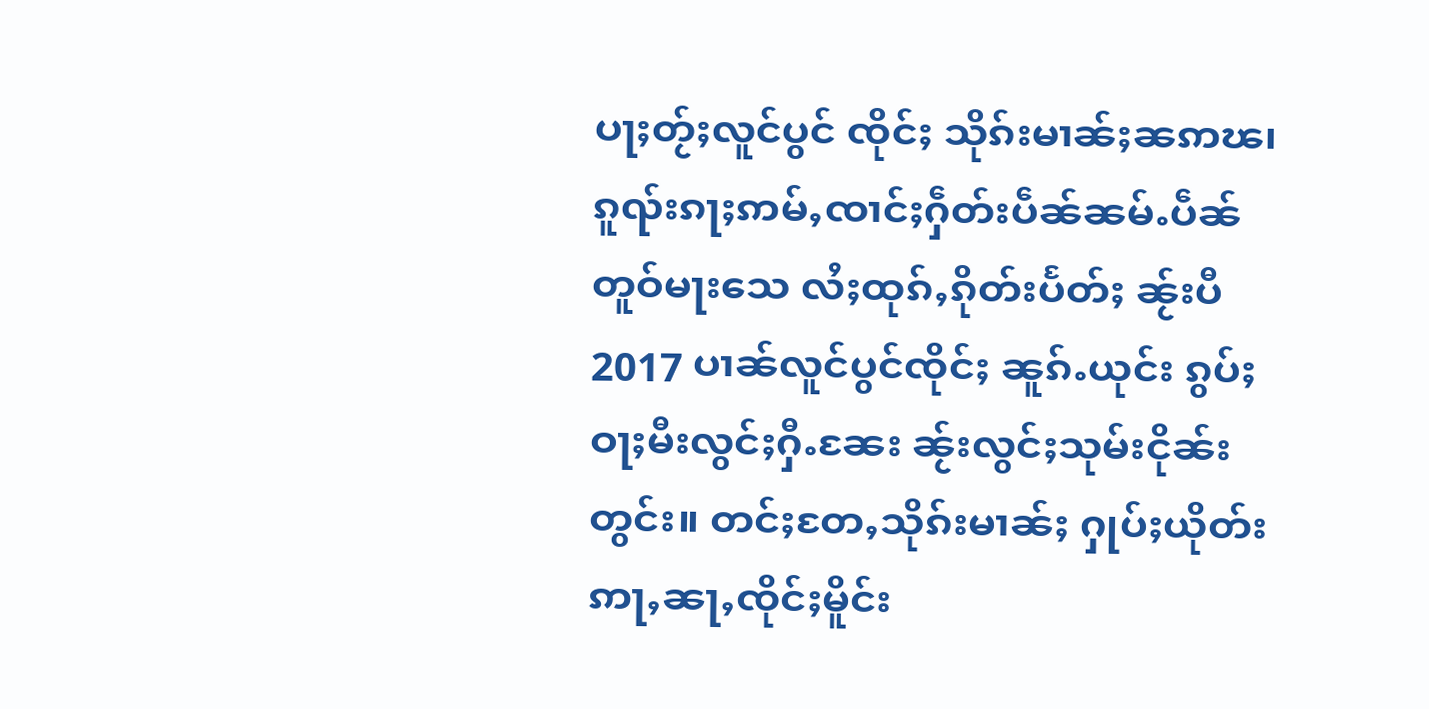ပႃႈတႂ်ႈလူင်ပွင် ၸိုင်ႈ သိုၵ်းမၢၼ်ႈၼဢၽ၊ ၵူၺ်းၵႃႈဢမ်ႇၸၢင်ႈႁဵတ်းပဵၼ်ၼမ်ႉပဵၼ်တူဝ်မႃးသေ လႆႈထုၵ်ႇၵိုတ်းပႅတ်ႈ ၼႂ်းပီ 2017 ပၢၼ်လူင်ပွင်ၸိုင်ႈ ၼူၵ်ႉယုင်း ၵွပ်ႈဝႃႈမီးလွင်ႈႁီႉၼႄး ၼႂ်းလွင်ႈသုမ်းငိုၼ်းတွင်း။ တင်ႈတႄႇသိုၵ်းမၢၼ်ႈ ႁုပ်ႈယိုတ်း ဢႃႇၼႃႇၸိုင်ႈမိူင်း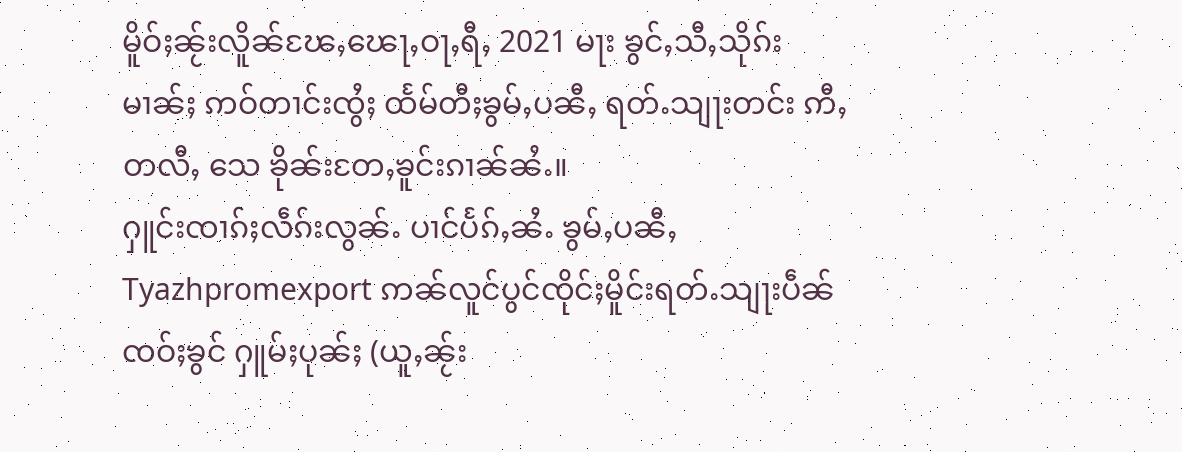မိူဝ်ႈၼႂ်းလိူၼ်ၽႄႇၽေႃႇဝႃႇရီႇ 2021 မႃး ၶွင်ႇသီႇသိုၵ်းမၢၼ်ႈ ဢဝ်တၢင်းၸွႆႈ ထႅမ်တီႈၶွမ်ႇပၼီႇ ရတ်ႉသျႃးတင်း ဢီႇတလီႇ သေ ၶိုၼ်းတႄႇၶူင်းၵၢၼ်ၼႆႉ။
ႁူင်းၸၢၵ်ႈလဵၵ်းလွၼ်ႉ ပၢင်ပႅၵ်ႇၼႆႉ ၶွမ်ႇပၼီႇ Tyazhpromexport ဢၼ်လူင်ပွင်ၸိုင်ႈမိူင်းရတ်ႉသျႃးပဵၼ် ၸဝ်ႈၶွင် ႁူမ်ႈပုၼ်ႈ (ယူႇၼႂ်း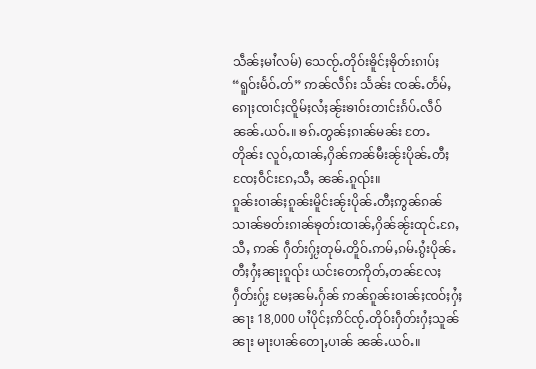သဵၼ်ႈမၢႆလမ်) သေၸႂ်ႉတိုဝ်းၶိူင်ႈၶိုတ်းၵၢပ်ႈ “ရူဝ်းမႅဝ်ႉတ်” ဢၼ်လဵၵ်း သႅၼ်း ၸၼ်ႉတႅမ်ႇၵေႃႈၸၢင်ႈၸိူမ်ႈလႆႈၼႂ်းၶၢဝ်းတၢင်းၵႅပ်ႉလဵဝ် ၼၼ်ႉယဝ်ႉ။ ၶၵ်ႉတွၼ်ႈၵၢၼ်မၼ်း တႄႉ တိုၼ်း လူဝ်ႇထၢၼ်ႇႁိၼ်ဢၼ်မီးၼႂ်းပိုၼ်ႉတီႈၸႄႈဝဵင်းၵႄႇသီႇ ၼၼ်ႉၵူၺ်း။
ၵူၼ်းဝၢၼ်ႈၵူၼ်းမိူင်းၼႂ်းပိုၼ်ႉတီႈဢွၼ်ၵၼ်သၢၼ်ၶတ်းၵၢၼ်ၶုတ်းထၢၼ်ႇႁိၼ်ၼႂ်းထုင်ႉၵႄႇသီႇ ဢၼ် ႁဵတ်းႁႂ်ႈတုမ်ႉတိူဝ်ႉဢမ်ႇၵမ်ႉၵွႆးပိုၼ်ႉတီႈႁႆႈၼႃးၵူၺ်း ယင်းတေဢိုတ်ႇတၼ်လႄႈႁဵတ်းႁႂ်ႈ မႄႈၼမ်ႉႁႅၼ် ဢၼ်ၵူၼ်းဝၢၼ်ႈၸဝ်ႈႁႆႈၼႃး 18,000 ပၢႆပိုင်ႈဢိင်ၸႂ်ႉတိုဝ်းႁဵတ်းႁႆႈသူၼ်ၼႃး မႃးပၢၼ်တေႃႇပၢၼ် ၼၼ်ႉယဝ်ႉ။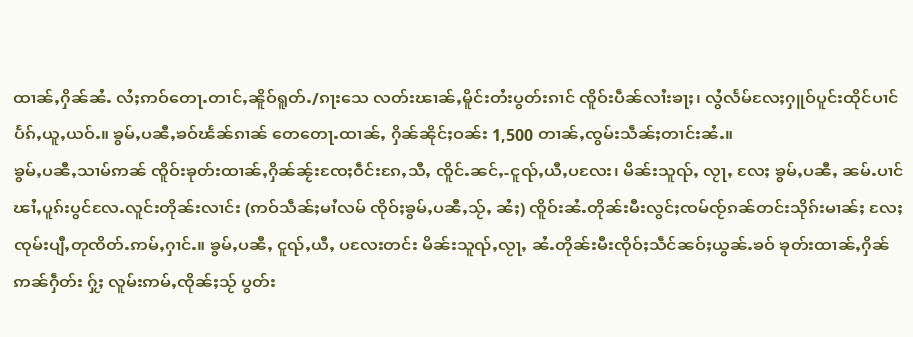ထၢၼ်ႇႁိၼ်ၼႆႉ လႆႈဢဝ်တေႃႉတၢင်ႇၼိူဝ်ရူတ်ႉ/ၵႃးသေ လတ်းၽၢၼ်ႇမိူင်းတႆးပွတ်းၵၢင် ၸိူဝ်းပဵၼ်လၢႆးၶႃႈ၊ လွႆလႅမ်လႄႈႁူဝ်ပူင်းထိုင်ပၢင်ပႅၵ်ႇယူႇယဝ်ႉ။ ၶွမ်ႇပၼီႇၶဝ်ၽႅၼ်ၵၢၼ် တေတေႃႉထၢၼ်ႇ ႁိၼ်ၼိုင်ႈဝၼ်း 1,500 တၢၼ်ႇၸွမ်းသဵၼ်ႈတၢင်းၼႆႉ။
ၶွမ်ႇပၼီႇသၢမ်ဢၼ် ၸိူဝ်းၶုတ်းထၢၼ်ႇႁိၼ်ၼႂ်းၸႄႈဝဵင်းၵႄႇသီႇ ၸိူင်ႉၼင်ႇ-ငူၺ်ႇယီႇပလႄး၊ မိၼ်းသူၺ်ႇ လႂႃႇ လႄႈ ၶွမ်ႇပၼီႇ ၼမ်ႉပၢင် ၽၢႆႇပူၵ်းပွင်လႄႉလူင်းတိုၼ်းလၢင်း (ဢဝ်သဵၼ်ႈမၢႆလမ် ၸိုဝ်ႈၶွမ်ႇပၼီႇသႂ်ႇ ၼႆႈ) ၸိူဝ်းၼႆႉတိုၼ်းမီးလွင်ႈၸမ်ၸႂ်ၵၼ်တင်းသိုၵ်းမၢၼ်ႈ လႄႈၸုမ်းပျီႇတုၸိတ်ႉဢမ်ႇႁၢင်ႉ။ ၶွမ်ႇပၼီႇ ငူၺ်ႇယီႇ ပလႄးတင်း မိၼ်းသူၺ်ႇလႂႃႇ ၼႆႉတိုၼ်းမီးၸိုဝ်ႈသဵင်ၼဝ်ႈယွၼ်ႉၶဝ် ၶုတ်းထၢၼ်ႇႁိၼ်ဢၼ်ႁဵတ်း ႁႂ်ႈ လူမ်းဢမ်ႇၸိုၼ်ႈသႂ် ပွတ်း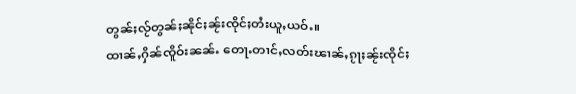တွၼ်ႈလႂ်တွၼ်ႈၼိုင်ႈၼႂ်းၸိုင်ႈတႆးယူႇယဝ်ႉ။
ထၢၼ်ႇႁိၼ်ၸိူဝ်းၼၼ်ႉ တေႃႉတၢင်ႇလတ်းၽၢၼ်ႇၵႂႃႈၼႂ်းၸိုင်ႈ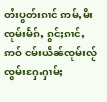တႆးပွတ်းၵၢင် ဢမ်ႇမီးၸုမ်းမႅၵ်ႇ ၵွင်ႈၵၢင်ႇ ဢဝ် ငမ်းယဵၼ်ၸုမ်းလႂ် ၸွမ်းႁႄႉႁၢမ်ႈ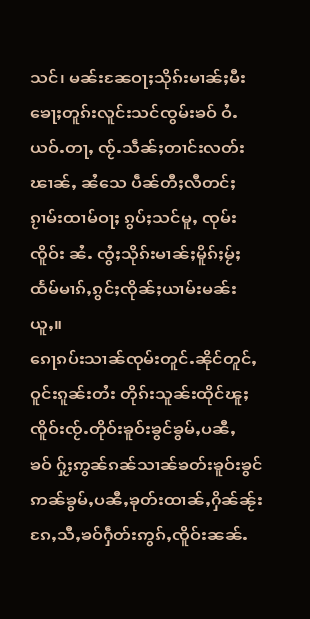သင်၊ မၼ်းၼႄဝႃႈသိုၵ်းမၢၼ်ႈမီးၶေႃႈတူၵ်းလူင်းသင်ၸွမ်းၶဝ် ဝႆႉယဝ်ႉတႃႇ ၸႂ်ႉသဵၼ်ႈတၢင်းလတ်းၽၢၼ်ႇ ၼႆသေ ပဵၼ်တီႈလီတင်ႈၵႂၢမ်းထၢမ်ဝႃႈ ၵွပ်ႈသင်မူႇ ၸုမ်းၸိူဝ်း ၼႆႉ ၸွႆႈသိုၵ်းမၢၼ်ႈမိူၵ်ႈမႂ်ႈထႅမ်မၢၵ်ႇၵွင်ႈၸိုၼ်ႈယၢမ်းမၼ်းယူႇ။
ၵေႃၵပ်းသၢၼ်ၸုမ်းတူင်ႉၼိုင်တူင်ႇဝူင်းၵူၼ်းတႆး တိုၵ်းသူၼ်းထိုင်ၽူႈၸိူဝ်းၸႂ်ႉတိုဝ်းၶူဝ်းၶွင်ၶွမ်ႇပၼီႇၶဝ် ႁႂ်ႈဢွၼ်ၵၼ်သၢၼ်ၶတ်းၶူဝ်းၶွင်ဢၼ်ၶွမ်ႇပၼီႇၶုတ်းထၢၼ်ႇႁိၼ်ၼႂ်းၵႄႇသီႇၶဝ်ႁဵတ်းဢွၵ်ႇၸိူဝ်းၼၼ်ႉ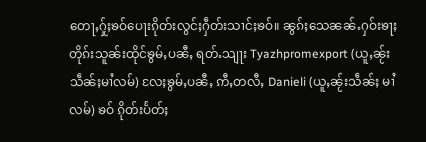တေႃႇႁႂ်ႈၶဝ်ပေႃးၵိုတ်းလွင်ႈႁဵတ်းသၢင်ႈၶဝ်။ ၼွၵ်ႈသေၼၼ်ႉႁဝ်းၶႃႈတိုၵ်းသူၼ်းထိုင်ၶွမ်ႇပၼီႇ ရတ်ႉသျႃး Tyazhpromexport (ယူႇၼႂ်းသဵၼ်ႈမၢႆလမ်) လႄႈၶွမ်ႇပၼီႇ ဢီႇတလီႇ Danieli (ယူႇၼႂ်းသဵၼ်ႈ မၢႆလမ်) ၶဝ် ၵိုတ်းပႅတ်ႈ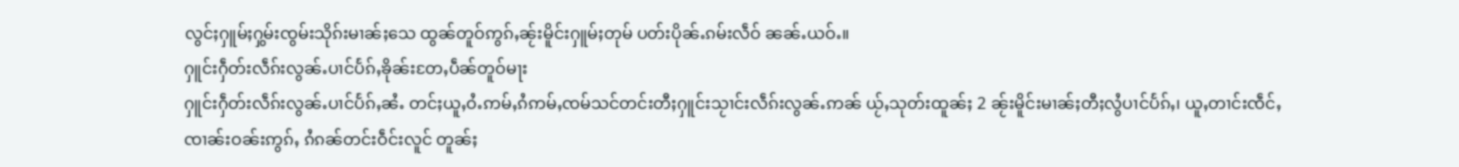လွင်ႈႁူမ်ႈႁွမ်းၸွမ်းသိုၵ်းမၢၼ်ႈသေ ထွၼ်တူဝ်ဢွၵ်ႇၼႂ်းမိူင်းႁူမ်ႈတုမ် ပတ်းပိုၼ်ႉၵမ်းလဵဝ် ၼၼ်ႉယဝ်ႉ။
ႁူင်းႁဵတ်းလဵၵ်းလွၼ်ႉပၢင်ပႅၵ်ႇၶိုၼ်းတႄႇပဵၼ်တူဝ်မႃး
ႁူင်းႁဵတ်းလဵၵ်းလွၼ်ႉပၢင်ပႅၵ်ႇၼႆႉ တင်ႈယူႇဝႆႉဢမ်ႇၵႆဢမ်ႇၸမ်သင်တင်းတီႈႁူင်းသႂၢင်းလဵၵ်းလွၼ်ႉဢၼ် ယႂ်ႇသုတ်းထူၼ်ႈ 2 ၼႂ်းမိူင်းမၢၼ်ႈတီႈလွႆပၢင်ပႅၵ်ႇ၊ ယူႇတၢင်းၸဵင်ႇၸၢၼ်းဝၼ်းဢွၵ်ႇ ၵႆၵၼ်တင်းဝဵင်းလူင် တူၼ်ႈ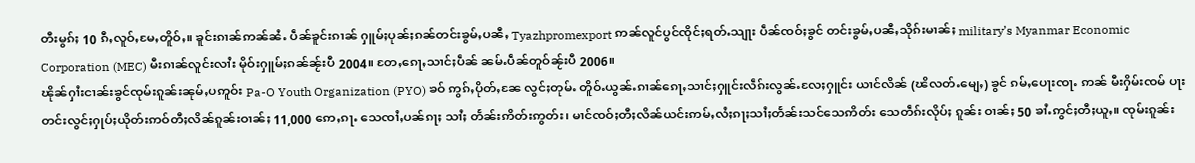တီးမွၵ်ႈ 10 ၵီႇလူဝ်ႇမႄႇတိူဝ်ႇ။ ၶူင်းၵၢၼ်ဢၼ်ၼႆႉ ပဵၼ်ၶူင်းၵၢၼ် ႁူမ်ႈပုၼ်ႈၵၼ်တင်းၶွမ်ႇပၼီႇ Tyazhpromexport ဢၼ်လူင်ပွင်ၸိုင်ႈရတ်ႉသျႃး ပဵၼ်ၸဝ်ႈၶွင် တင်းၶွမ်ႇပၼီႇသိုၵ်းမၢၼ်ႈ military’s Myanmar Economic Corporation (MEC) မီးၵၢၼ်လူင်းလၢႆး မိုဝ်းႁူမ်ႈၵၼ်ၼႂ်းပီ 2004။ တႄႇၵေႃႇသၢင်ႈပဵၼ် ၼမ်ႉပဵၼ်တူဝ်ၼႂ်းပီ 2006။
ၽိုၼ်ႁၢႆးငၢၼ်းၶွင်ၸုမ်းၵူၼ်းၼုမ်ႇပဢူဝ်း Pa-O Youth Organization (PYO) ၶဝ် ဢွၵ်ႇပိုတ်ႇၼႄ လွင်ႈတုမ်ႉ တိူဝ်ႉယွၼ်ႉၵၢၼ်ၵေႃႇသၢင်ႈႁူင်းလဵၵ်းလွၼ်ႉလႄႈႁူင်း ယၢင်လိၼ် (ၽိလတ်ႉမျေႇ) ၶွင် ၵမ်ႇပေႃးၸႃႉ ဢၼ် မီးႁိမ်းၸမ် ပႃးတင်းလွင်ႈႁုပ်ႈယိုတ်းဢဝ်တီႈလိၼ်ၵူၼ်းဝၢၼ်ႈ 11,000 ဢေႇၵႃႉ သေၸၢႆႇပၼ်ၵႃႈ သၢႆႈ တႅၼ်းဢိတ်းဢွတ်း၊ မၢင်ၸဝ်ႈတီႈလိၼ်ယင်းဢမ်ႇလႆႈၵႃႈသၢႆႈတႅၼ်းသင်သေဢိတ်း သေတဵၵ်းလိုပ်ႈ ၵူၼ်း ဝၢၼ်ႈ 50 ၶၢႆႉဢွင်ႈတီႈယူႇ။ ၸုမ်းၵူၼ်း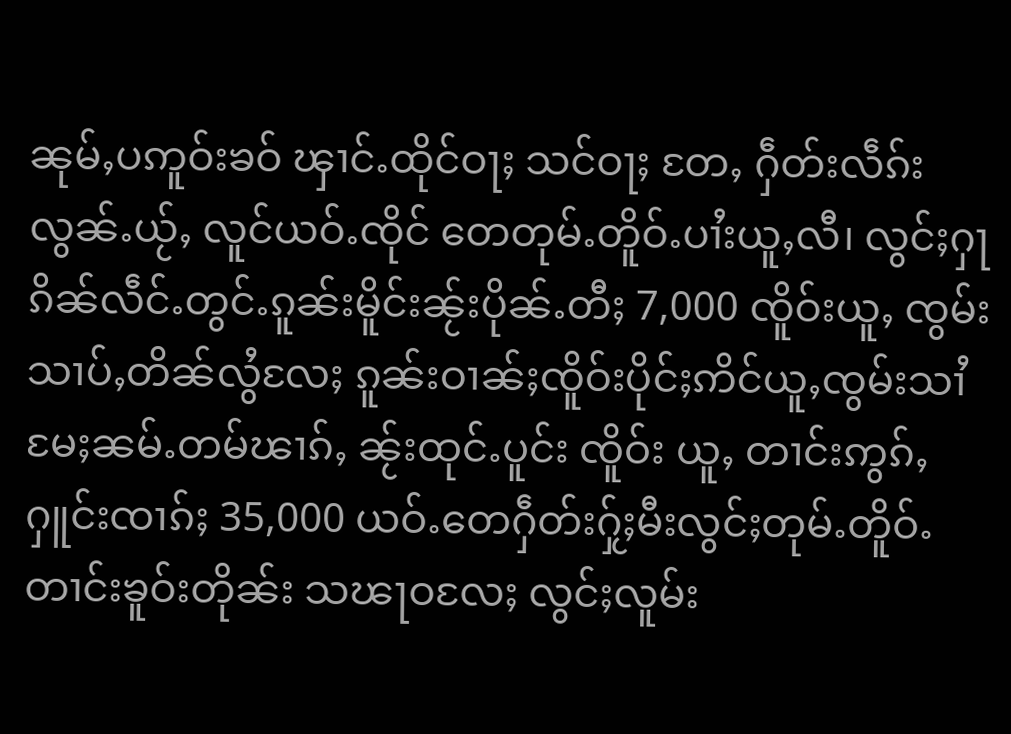ၼုမ်ႇပဢူဝ်းၶဝ် ၾၢင်ႉထိုင်ဝႃႈ သင်ဝႃႈ တႄႇ ႁဵတ်းလဵၵ်းလွၼ်ႉယႂ်ႇ လူင်ယဝ်ႉၸိုင် တေတုမ်ႉတိူဝ်ႉပၢႆးယူႇလီ၊ လွင်ႈႁႃၵိၼ်လဵင်ႉတွင်ႉၵူၼ်းမိူင်းၼႂ်းပိုၼ်ႉတီႈ 7,000 ၸိူဝ်းယူႇ ၸွမ်းသၢပ်ႇတိၼ်လွႆလႄႈ ၵူၼ်းဝၢၼ်ႈၸိူဝ်းပိုင်ႈဢိင်ယူႇၸွမ်းသၢႆမႄႈၼမ်ႉတမ်ၽၢၵ်ႇ ၼႂ်းထုင်ႉပူင်း ၸိူဝ်း ယူႇ တၢင်းဢွၵ်ႇႁူင်းၸၢၵ်ႈ 35,000 ယဝ်ႉတေႁဵတ်းႁႂ်ႈမီးလွင်ႈတုမ်ႉတိူဝ်ႉတၢင်းၶူဝ်းတိုၼ်း သၽႃဝလႄႈ လွင်ႈလူမ်း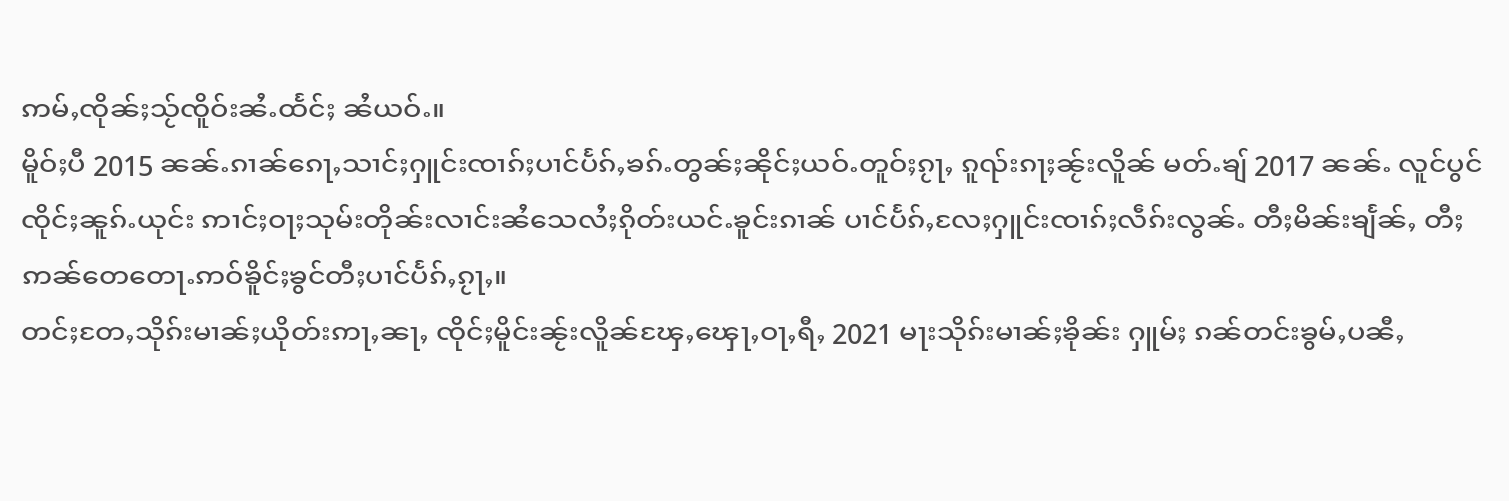ဢမ်ႇၸိုၼ်ႈသႂ်ၸိူဝ်းၼႆႉထႅင်ႈ ၼႆယဝ်ႉ။
မိူဝ်ႈပီ 2015 ၼၼ်ႉၵၢၼ်ၵေႃႇသၢင်ႈႁူင်းၸၢၵ်ႈပၢင်ပႅၵ်ႇၶၵ်ႉတွၼ်ႈၼိုင်ႈယဝ်ႉတူဝ်ႈၵႂႃႇ ၵူၺ်းၵႃႈၼႂ်းလိူၼ် မတ်ႉၶျ် 2017 ၼၼ်ႉ လူင်ပွင်ၸိုင်ႈၼူၵ်ႉယုင်း ဢၢင်ႈဝႃႈသုမ်းတိုၼ်းလၢင်းၼႆသေလႆႈၵိုတ်းယင်ႉၶူင်းၵၢၼ် ပၢင်ပႅၵ်ႇလႄႈႁူင်းၸၢၵ်ႈလဵၵ်းလွၼ်ႉ တီႈမိၼ်းၶျႅၼ်ႇ တီႈဢၼ်တေတေႃႉဢဝ်ၶိူင်ႈၶွင်တီႈပၢင်ပႅၵ်ႇၵႂႃႇ။
တင်ႈတႄႇသိုၵ်းမၢၼ်ႈယိုတ်းဢႃႇၼႃႇ ၸိုင်ႈမိူင်းၼႂ်းလိူၼ်ၾႄႇၾေႃႇဝႃႇရီႇ 2021 မႃးသိုၵ်းမၢၼ်ႈၶိုၼ်း ႁူမ်ႈ ၵၼ်တင်းၶွမ်ႇပၼီႇ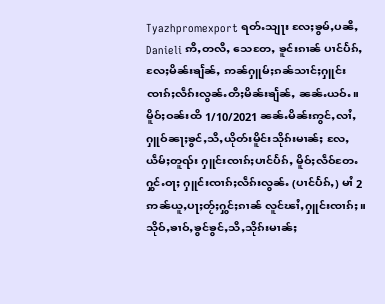Tyazhpromexport ရတ်ႉသျႃး လႄႈၶွမ်ႇပၼီႇ Danieli ဢီႇတလီႇ သေတႄႇ ၶူင်းၵၢၼ် ပၢင်ပႅၵ်ႇလႄႈမိၼ်းၶျႅၼ်ႇ ဢၼ်ႁူမ်ႈၵၼ်သၢင်ႈႁူင်းၸၢၵ်ႈလဵၵ်းလွၼ်ႉတီႈမိၼ်းၶျႅၼ်ႇ ၼၼ်ႉယဝ်ႉ။
မိူဝ်ႈဝၼ်းထိ 1/10/2021 ၼၼ်ႉမိၼ်းဢွင်ႇလၢႆႇႁူဝ်ၼႃႈၶွင်ႇသီႇယိုတ်းမိူင်းသိုၵ်းမၢၼ်ႈ လႄႇယဵမ်ႈတူၺ်း ႁူင်းၸၢၵ်ႈပၢင်ပႅၵ်ႇ မိူဝ်ႈလဵဝ်တႄႉႁွင်ႉဝႃႈ ႁူင်းၸၢၵ်ႈလဵၵ်းလွၼ်ႉ (ပၢင်ပႅၵ်ႇ) မၢႆ 2 ဢၼ်ယူႇပႃႈတႂ်ႈႁွင်ႈၵၢၼ် လူင်ၽၢႆႇႁူင်းၸၢၵ်ႈ။ သိုဝ်ႇၶၢဝ်ႇၶွင်ၶွင်ႇသီႇသိုၵ်းမၢၼ်ႈ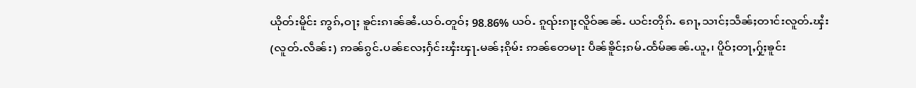ယိုတ်းမိူင်း ဢွၵ်ႇဝႃႈ ၶူင်းၵၢၼ်ၼႆႉယဝ်ႉတူဝ်ႈ 98.86% ယဝ်ႉ ၵူၺ်းၵႃႈလိူဝ်ၼၼ်ႉ ယင်းတိုၵ်ႉ ၵေႃႇသၢင်ႈသဵၼ်ႈတၢင်းလူတ်ႉၾႆး (လူတ်ႉလဵၼ်း) ဢၼ်ၵွင်ႉပၼ်လႄႈႁႅင်းၾႆးၾႃႉမၼ်ႈၵိုမ်း ဢၼ်တေမႃး ပဵၼ်ၶိူင်ႈၵမ်ႉထႅမ်ၼၼ်ႉယူႇ၊ ပိူဝ်ႈတႃႇႁႂ်ႈၶူင်း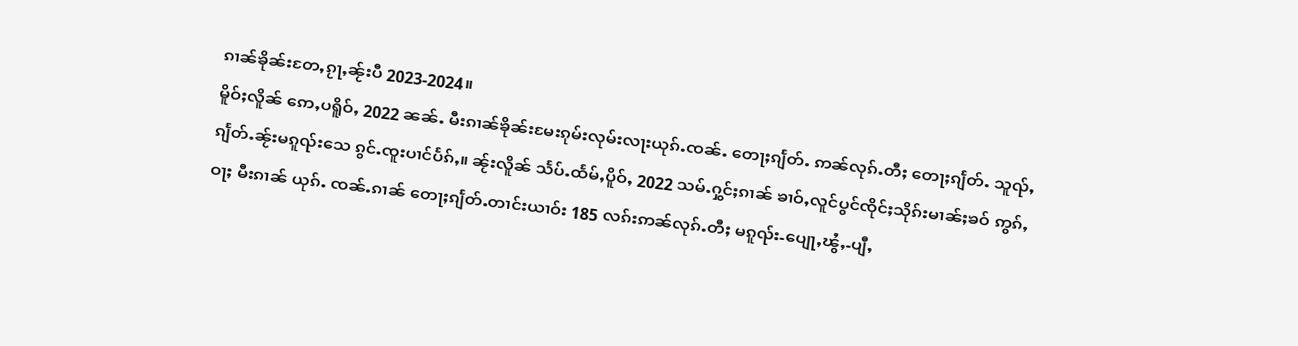ၵၢၼ်ၶိုၼ်းတႄႇၵႂႃႇၼႂ်းပီ 2023-2024။
မိူဝ်ႈလိူၼ် ဢေႇပရိူဝ်ႇ 2022 ၼၼ်ႉ မီးၵၢၼ်ၶိုၼ်းမႄးၵုမ်းလုမ်းလႃးယုၵ်ႉၸၼ်ႉ တေႃႈၵျႅတ်ႉ ဢၼ်လုၵ်ႉတီႈ တေႃႈၵျႅတ်ႉ သူၺ်ႇၵျႅတ်ႉၼႂ်းမၵူၺ်းသေ ၵွင်ႉၸူးပၢင်ပႅၵ်ႇ။ ၼႂ်းလိူၼ် သႅပ်ႉထႅမ်ႇပိူဝ်ႇ 2022 သမ်ႉႁွင်ႈၵၢၼ် ၶၢဝ်ႇလူင်ပွင်ၸိုင်ႈသိုၵ်းမၢၼ်ႈၶဝ် ဢွၵ်ႇဝႃႈ မီးၵၢၼ် ယုၵ်ႉ ၸၼ်ႉၵၢၼ် တေႃႈၵျႅတ်ႉတၢင်းယၢဝ်း 185 လၵ်းဢၼ်လုၵ်ႉတီႈ မၵူၺ်း-ပျေႃႇၽွႆႇ-ပျီႇ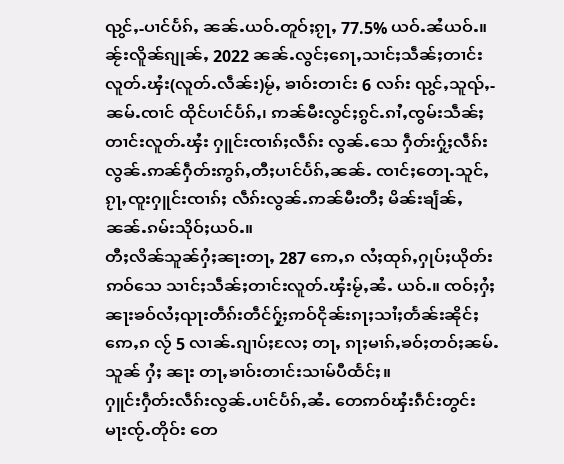ၺွင်ႇ-ပၢင်ပႅၵ်ႇ ၼၼ်ႉယဝ်ႉတူဝ်ႈၵႂႃႇ 77.5% ယဝ်ႉၼႆယဝ်ႉ။
ၼႂ်းလိူၼ်ၵျုၼ်ႇ 2022 ၼၼ်ႉလွင်ႈၵေႃႇသၢင်ႈသဵၼ်ႈတၢင်းလူတ်ႉၾႆး(လူတ်ႉလဵၼ်း)မႂ်ႇ ၶၢဝ်းတၢင်း 6 လၵ်း ၺွင်ႇသူၺ်ႇ-ၼမ်ႉၸၢင် ထိုင်ပၢင်ပႅၵ်ႇ၊ ဢၼ်မီးလွင်ႈၵွင်ႉၵၢႆႇၸွမ်းသဵၼ်ႈတၢင်းလူတ်ႉၾႆး ႁူင်းၸၢၵ်ႈလဵၵ်း လွၼ်ႉသေ ႁဵတ်းႁႂ်ႈလဵၵ်းလွၼ်ႉဢၼ်ႁဵတ်းဢွၵ်ႇတီႈပၢင်ပႅၵ်ႇၼၼ်ႉ ၸၢင်ႈတေႃႉသူင်ႇၵႂႃႇၸူးႁူင်းၸၢၵ်ႈ လဵၵ်းလွၼ်ႉဢၼ်မီးတီႈ မိၼ်းၶျႅၼ်ႇ ၼၼ်ႉၵမ်းသိုဝ်ႈယဝ်ႉ။
တီႈလိၼ်သူၼ်ႁႆႈၼႃးတႃႇ 287 ဢေႇၵ လႆႈထုၵ်ႇႁုပ်ႈယိုတ်းဢဝ်သေ သၢင်ႈသဵၼ်ႈတၢင်းလူတ်ႉၾႆးမႂ်ႇၼႆႉ ယဝ်ႉ။ ၸဝ်ႈႁႆႈၼႃးၶဝ်လႆႈၺႃးတဵၵ်းတဵင်ႁႂ်ႈဢဝ်ငိုၼ်းၵႃႈသၢႆႈတႅၼ်းၼိုင်ႈဢေႇၵ လႂ် 5 လၢၼ်ႉၵျၢပ်ႈလႄႈ တႃႇ ၵႃႈမၢၵ်ႇၶဝ်ႈတဝ်ႈၼမ်ႉသူၼ် ႁႆႈ ၼႃး တႃႇၶၢဝ်းတၢင်းသၢမ်ပီထႅင်ႈ။
ႁူင်းႁဵတ်းလဵၵ်းလွၼ်ႉပၢင်ပႅၵ်ႇၼႆႉ တေဢဝ်ၾႆးၵဵင်းတွင်းမႃးၸႂ်ႉတိုဝ်း တေ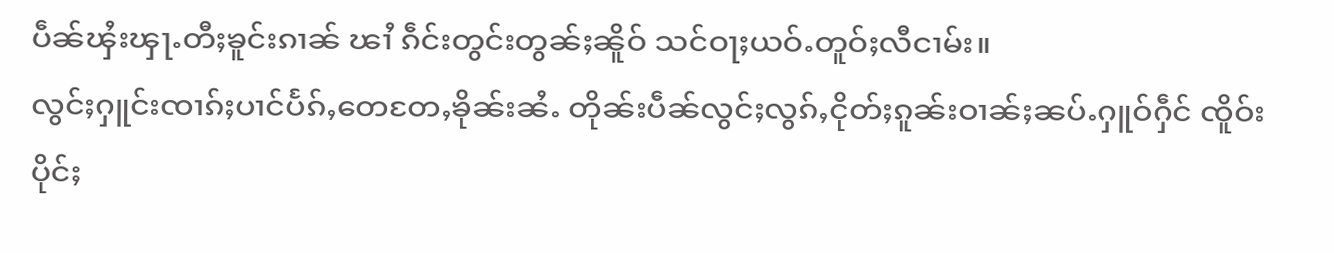ပဵၼ်ၾႆးၾႃႉတီႈၶူင်းၵၢၼ် ၽၢႆ ၵဵင်းတွင်းတွၼ်ႈၼိူဝ် သင်ဝႃႈယဝ်ႉတူဝ်ႈလီငၢမ်း။
လွင်ႈႁူင်းၸၢၵ်ႈပၢင်ပႅၵ်ႇတေတႄႇၶိုၼ်းၼႆႉ တိုၼ်းပဵၼ်လွင်ႈလွၵ်ႇငိုတ်ႈၵူၼ်းဝၢၼ်ႈၼပ်ႉႁူဝ်ႁဵင် ၸိူဝ်းပိုင်ႈ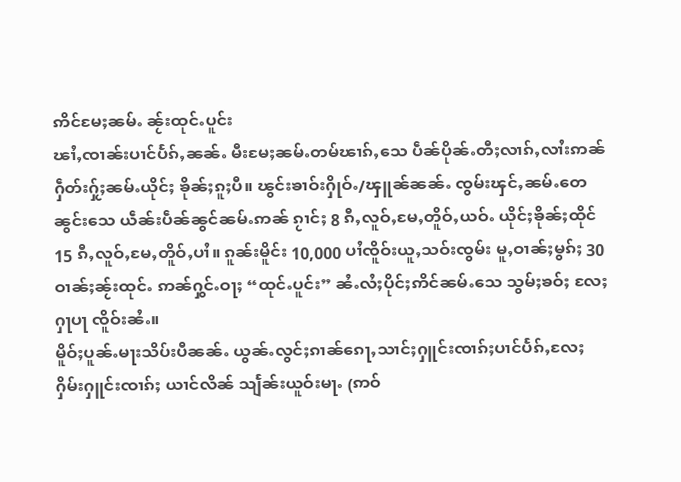ဢိင်မႄႈၼမ်ႉ ၼႂ်းထုင်ႉပူင်း
ၽၢႆႇၸၢၼ်းပၢင်ပႅၵ်ႇၼၼ်ႉ မီးမႄႈၼမ်ႉတမ်ၽၢၵ်ႇသေ ပဵၼ်ပိုၼ်ႉတီႈလၢၵ်ႇလၢႆးဢၼ်ႁဵတ်းႁႂ်ႈၼမ်ႉယိုင်ႈ ၶိုၼ်ႈၵူႈပီ။ ၽွင်းၶၢဝ်းႁိုဝ်ႉ/ၾူၼ်ၼၼ်ႉ ၸွမ်းၾင်ႇၼမ်ႉတေၼွင်းသေ ယဵၼ်းပဵၼ်ၼွင်ၼမ်ႉဢၼ် ၵႂၢင်ႈ 8 ၵီႇလူဝ်ႇမႄႇတိူဝ်ႇယဝ်ႉ ယိုင်ႈၶိုၼ်ႈထိုင် 15 ၵီႇလူဝ်ႇမႄႇတိူဝ်ႇပၢႆ။ ၵူၼ်းမိူင်း 10,000 ပၢႆၸိူဝ်းယူႇသဝ်းၸွမ်း မူႇဝၢၼ်ႈမွၵ်ႈ 30 ဝၢၼ်ႈၼႂ်းထုင်ႉ ဢၼ်ႁွင်ႉဝႃႈ “ထုင်ႉပူင်း” ၼႆႉလႆႈပိုင်ႈဢိင်ၼမ်ႉသေ သွမ်ႈၶဝ်ႈ လႄႈႁႃပႃ ၸိူဝ်းၼႆႉ။
မိူဝ်ႈပူၼ်ႉမႃးသိပ်းပီၼၼ်ႉ ယွၼ်ႉလွင်ႈၵၢၼ်ၵေႃႇသၢင်ႈႁူင်းၸၢၵ်ႈပၢင်ပႅၵ်ႇလႄႈ ႁိမ်းႁူင်းၸၢၵ်ႈ ယၢင်လိၼ် သျႅၼ်းယူဝ်းမႃႉ (ဢဝ်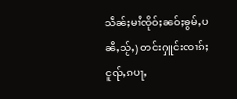သဵၼ်ႈမၢႆၸိုဝ်ႈၼဝ်ႈၶွမ်ႇပၼီႇသႂ်ႇ) တင်းႁူင်းၸၢၵ်ႈငူၺ်ႇၵပႃႇ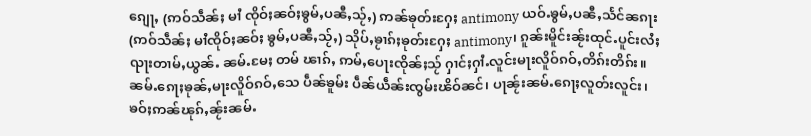ၵျေႃႇ (ဢဝ်သဵၼ်ႈ မၢႆ ၸိုဝ်ႈၼဝ်ႈၶွမ်ႇပၼီႇသႂ်ႇ) ဢၼ်ၶုတ်းႁႄႈ antimony ယဝ်ႉၶွမ်ႇပၼီႇသႅင်ၼၵႃး (ဢဝ်သဵၼ်ႈ မၢႆၸိုဝ်ႈၼဝ်ႈ ၶွမ်ႇပၼီႇသႂ်ႇ) သိုပ်ႇၶႂၢၵ်ႈၶုတ်းႁႄႈ antimony၊ ၵူၼ်းမိူင်းၼႂ်းထုင်ႉပူင်းလႆႈၺႃးတၢမ်ႇယွၼ်ႉ ၼမ်ႉမႄႈ တမ် ၽၢၵ်ႇ ဢမ်ႇပေႃးၸိုၼ်ႈသႂ် ႁၢင်ႈႁၢႆႉလူင်းမႃးလိူဝ်ၵဝ်ႇတိၵ်းတိၵ်း။ ၼမ်ႉၵေႃႈၶုၼ်ႇမႃးလိူဝ်ၵဝ်ႇသေ ပဵၼ်ၶူမ်း ပဵၼ်ယဵၼ်းၸွမ်းၽိဝ်ၼင်၊ ပႃၼႂ်းၼမ်ႉၵေႃႈလူတ်းလူင်း၊ ၶဝ်ႈဢၼ်ၽုၵ်ႇၼႂ်းၼမ်ႉ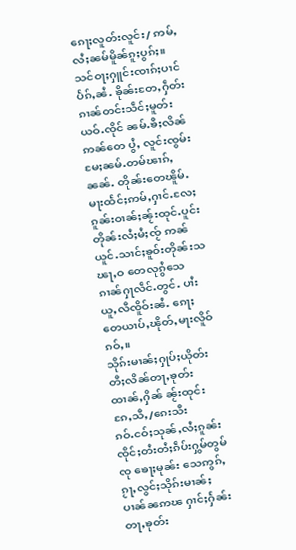ၵေႃႈလူတ်းလူင်း/ ဢမ်ႇလႆႈၼမ်မိူၼ်ၵူႈပွၵ်ႈ။
သင်ဝႃႈႁူင်းၸၢၵ်ႈပၢင်ပႅၵ်ႇၼႆႉ ၶိုၼ်းတႄႇႁဵတ်းၵၢၼ်တင်းသဵင်ႈမူတ်းယဝ်ႉၸိုင် ၼမ်ႉၶီႈလိၼ်ဢၼ်တေ ပွႆႇ လူင်းၸွမ်းမႄႈၼမ်ႉတမ်ၽၢၵ်ႇၼၼ်ႉ တိုၼ်းတေၽိူမ်ႉမႃးထႅင်ႈဢမ်ႇႁၢင်ႉလႄႈ ၵူၼ်းဝၢၼ်ႈၼႂ်းထုင်ႉပူင်း တိုၼ်းလႆႈမႆႈၸႂ် ဢၼ်ယူင်ႉသၢင်ႈၶူဝ်းတိုၼ်းသၽႃႇဝ တေလုၵွႆသေ ၵၢၼ်ႁႃလဵင်ႉတွင်ႉ ပၢႆးယူႇလီၸိူဝ်းၼႆႉ ၵေႃႈတေယၢပ်ႇၽိုတ်ႇမႃးလိူဝ်ၵဝ်ႇ။
သိုၵ်းမၢၼ်ႈႁုပ်ႈယိုတ်းတီႈလိၼ်တႃႇၶုတ်းထၢၼ်ႇႁိၼ် ၼႂ်းထုင်းၵႄႇသီႇ/ၵေးသီး
ၵဝ်ႉငဝ်ႈသုၼ်ႇလႆႈၵူၼ်းၸိုင်ႈတႆးတႆႈၵဵပ်းႁွမ်တွမ်ၸု ၶေႃႈမုၼ်း သေဢွၵ်ႇၵႂႃႇလွင်ႈသိုၵ်းမၢၼ်ႈပၢၼ်ၼဢၽ ႁၢင်ႈႁႅၼ်းတႃႇၶုတ်း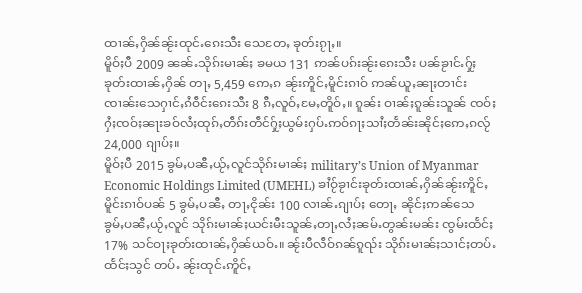ထၢၼ်ႇႁိၼ်ၼႂ်းထုင်ႉၵေးသီး သေတႄႇ ၶုတ်းၵႂႃႇ။
မိူဝ်ႈပီ 2009 ၼၼ်ႉသိုၵ်းမၢၼ်ႈ ၶမယ 131 ဢၼ်ပၵ်းၼႂ်းၵေးသီး ပၼ်ၶႂၢင်ႉႁႂ်ႈၶုတ်းထၢၼ်ႇႁိၼ် တႃႇ 5,459 ဢေႇၵ ၼႂ်းဢိူင်ႇမိူင်းၵၢဝ် ဢၼ်ယူႇၼႃႈတၢင်းၸၢၼ်းသေႁၢင်ႇၵႆဝဵင်းၵေးသီး 8 ၵီႇလူဝ်ႇမႄႇတိူဝ်ႇ။ ၵူၼ်း ဝၢၼ်ႈၵူၼ်းသူၼ် ၸဝ်ႈႁႆႈၸဝ်ႈၼႃးၶဝ်လႆႈထုၵ်ႇတဵၵ်းတဵင်ႁႂ်ႈယွမ်းႁပ်ႉဢဝ်ၵႃႈသၢႆႈတႅၼ်းၼိုင်ႈဢေႇၵလႂ် 24,000 ၵျၢပ်ႈ။
မိူဝ်ႈပီ 2015 ၶွမ်ႇပၼီႇယႂ်ႇလူင်သိုၵ်းမၢၼ်ႈ military’s Union of Myanmar Economic Holdings Limited (UMEHL) ၶၢႆဝႂ်ၶႂၢင်းၶုတ်းထၢၼ်ႇႁိၼ်ၼႂ်းဢိူင်ႇမိူင်းၵၢဝ်ပၼ် 5 ၶွမ်ႇပၼီႇ တႃႇငိုၼ်း 100 လၢၼ်ႉၵျၢပ်ႈ တေႃႇ ၼိုင်ႈဢၼ်သေ ၶွမ်ႇပၼီႇယႂ်ႇလူင် သိုၵ်းမၢၼ်ႈယင်းမီးသူၼ်ႇတႃႇလႆႈၼမ်ႉတွၼ်းမၼ်း ၸွမ်းထႅင်ႈ 17% သင်ဝႃႈၶုတ်းထၢၼ်ႇႁိၼ်ယဝ်ႉ။ ၼႂ်းပီလဵဝ်ၵၼ်ၵူၺ်း သိုၵ်းမၢၼ်ႈသၢင်ႈတပ်ႉထႅင်ႈသွင် တပ်ႉ ၼႂ်းထုင်ႉဢိူင်ႇ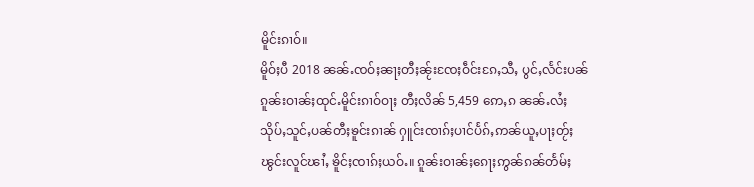မိူင်းၵၢဝ်။
မိူဝ်ႈပီ 2018 ၼၼ်ႉၸဝ်ႈၼႃႈတီႈၼႂ်းၸႄႈဝဵင်းၵႄႇသီႇ ပွင်ႇလႅင်းပၼ်ၵူၼ်းဝၢၼ်ႈထုင်ႉမိူင်းၵၢဝ်ဝႃႈ တီႈလိၼ် 5,459 ဢေႇၵ ၼၼ်ႉလႆႈသိုပ်ႇသူင်ႇပၼ်တီႈၶူင်းၵၢၼ် ႁူင်းၸၢၵ်ႈပၢင်ပႅၵ်ႇဢၼ်ယူႇပႃႈတႂ်ႈၽွင်းလူင်ၽၢႆႇ ၶိူင်ႈၸၢၵ်ႈယဝ်ႉ။ ၵူၼ်းဝၢၼ်ႈၵေႃႈဢွၼ်ၵၼ်တႅမ်ႈ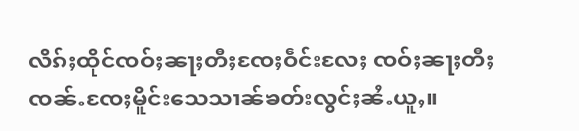လိၵ်ႈထိုင်ၸဝ်ႈၼႃႈတီႈၸႄႈဝဵင်းလႄႈ ၸဝ်ႈၼႃႈတီႈ ၸၼ်ႉၸႄႈမိူင်းသေသၢၼ်ၶတ်းလွင်ႈၼႆႉယူႇ။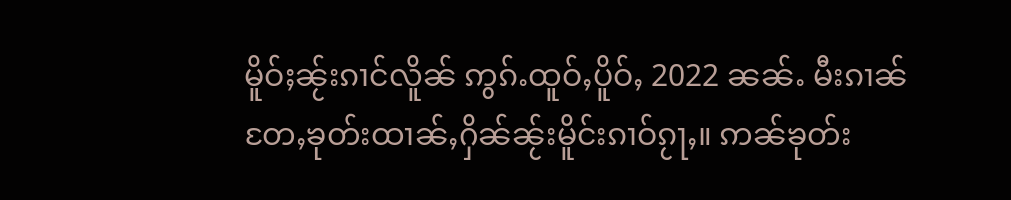မိူဝ်ႈၼႂ်းၵၢင်လိူၼ် ဢွၵ်ႉထူဝ်ႇပိူဝ်ႇ 2022 ၼၼ်ႉ မီးၵၢၼ်တႄႇၶုတ်းထၢၼ်ႇႁိၼ်ၼႂ်းမိူင်းၵၢဝ်ၵႂႃႇ။ ဢၼ်ၶုတ်း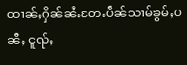ထၢၼ်ႇႁိၼ်ၼႆႉတႄႉပဵၼ်သၢမ်ၶွမ်ႇပၼီႇ ငူၺ်ႇ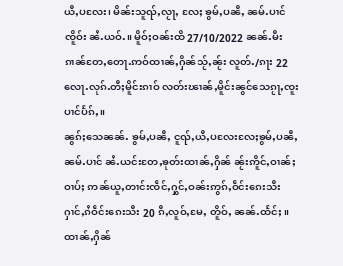ယီႇပလႄး၊ မိၼ်းသူၺ်ႇလႂႃႇ လႄႈ ၶွမ်ႇပၼီႇ ၼမ်ႉပၢင် ၸိူဝ်း ၼႆႉယဝ်ႉ။ မိူဝ်ႈဝၼ်းထိ 27/10/2022 ၼၼ်ႉမီးၵၢၼ်တႄႇတေႃႉဢဝ်ထၢၼ်ႇႁိၼ်သႂ်ႇၼႂ်း လူတ်ႉ/ၵႃး 22 လေႃႉလုၵ်ႉတီႈမိူင်းၵၢဝ် လတ်းၽၢၼ်ႇမိူင်းၼွင်သေၵႂႃႇၸူးပၢင်ပႅၵ်ႇ။
ၼွၵ်ႈသေၼၼ်ႉ ၶွမ်ႇပၼီႇ ငူၺ်ႇယီႇပလႄးလႄႈၶွမ်ႇပၼီႇ ၼမ်ႉပၢင် ၼႆႉယင်းတႄႇၶုတ်းထၢၼ်ႇႁိၼ် ၼႂ်းဢိူင်ႇဝၢၼ်ႈဝၢပ်ႈ ဢၼ်ယူႇတၢင်းၸဵင်ႇႁွင်ႇဝၼ်းဢွၵ်ႇဝဵင်းၵေးသီး ႁၢင်ႇၵႆဝဵင်းၵေးသီး 20 ၵီႇလူဝ်ႇမႄႇ တိူဝ်ႇ ၼၼ်ႉထႅင်ႈ။ ထၢၼ်ႇႁိၼ်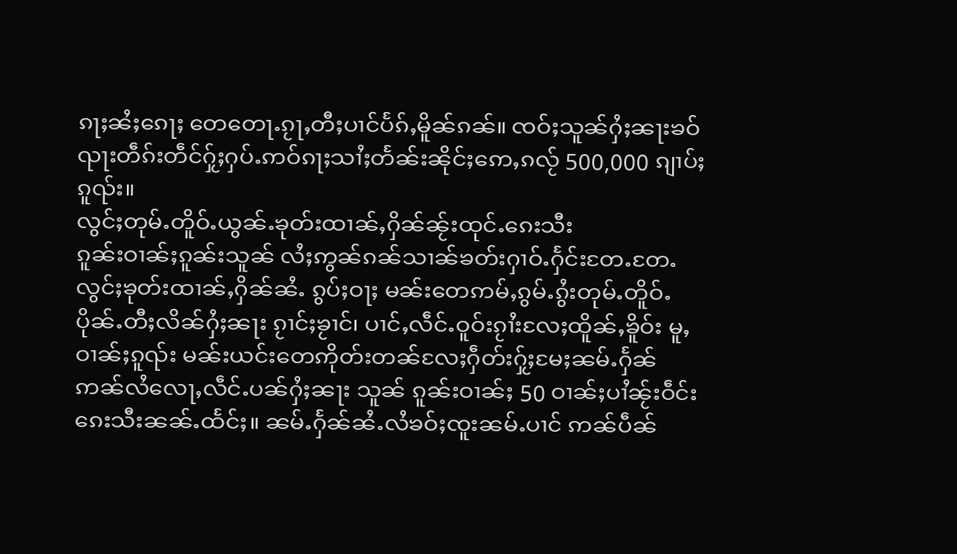ၵႃႈၼႆႈၵေႃႈ တေတေႃႉၵႂႃႇတီႈပၢင်ပႅၵ်ႇမိူၼ်ၵၼ်။ ၸဝ်ႈသူၼ်ႁႆႈၼႃးၶဝ် ၺႃးတဵၵ်းတဵင်ႁႂ်ႈႁပ်ႉဢဝ်ၵႃႈသၢႆႈတႅၼ်းၼိုင်ႈဢေႇၵလႂ် 500,000 ၵျၢပ်ႈၵူၺ်း။
လွင်ႈတုမ်ႉတိူဝ်ႉယွၼ်ႉၶုတ်းထၢၼ်ႇႁိၼ်ၼႂ်းထုင်ႉၵေးသီး
ၵူၼ်းဝၢၼ်ႈၵူၼ်းသူၼ် လႆႈဢွၼ်ၵၼ်သၢၼ်ၶတ်းႁၢဝ်ႉႁႅင်းတႄႉတႄႉ လွင်ႈၶုတ်းထၢၼ်ႇႁိၼ်ၼႆႉ ၵွပ်ႈဝႃႈ မၼ်းတေဢမ်ႇၵွမ်ႉၵွႆးတုမ်ႉတိူဝ်ႉပိုၼ်ႉတီႈလိၼ်ႁႆႈၼႃး ၵႂၢင်ႈၶႂၢင်၊ ပၢင်ႇလဵင်ႉဝူဝ်းၵႂၢႆးလႄႈထိူၼ်ႇၶိူဝ်း မူႇ ဝၢၼ်ႈၵူၺ်း မၼ်းယင်းတေဢိုတ်းတၼ်လႄႈႁဵတ်းႁႂ်ႈမႄႈၼမ်ႉႁႅၼ် ဢၼ်လႆလေႃႇလဵင်ႉပၼ်ႁႆႈၼႃး သူၼ် ၵူၼ်းဝၢၼ်ႈ 50 ဝၢၼ်ႈပၢႆၼႂ်းဝဵင်းၵေးသီးၼၼ်ႉထႅင်ႈ။ ၼမ်ႉႁႅၼ်ၼႆႉလႆၶဝ်ႈၸူးၼမ်ႉပၢင် ဢၼ်ပဵၼ်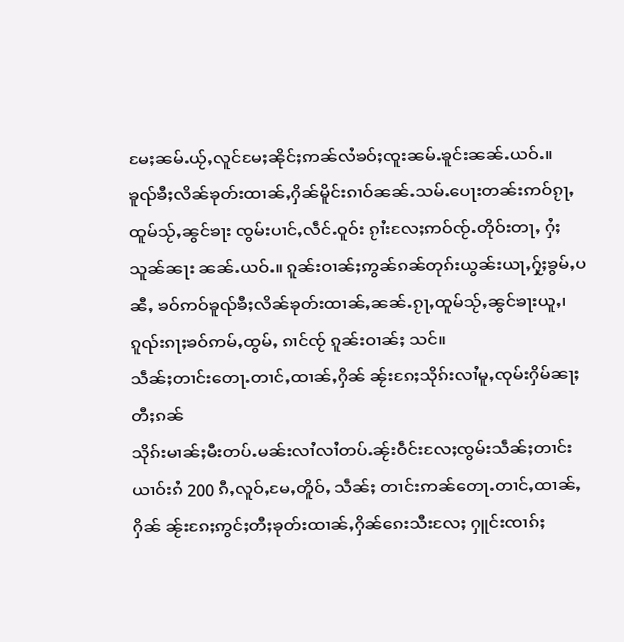မႄႈၼမ်ႉယႂ်ႇလူင်မႄႈၼိုင်ႈဢၼ်လႆၶဝ်ႈၸူးၼမ်ႉၶူင်းၼၼ်ႉယဝ်ႉ။
ၶူၺ်ၶီႈလိၼ်ၶုတ်းထၢၼ်ႇႁိၼ်မိူင်းၵၢဝ်ၼၼ်ႉသမ်ႉပေႃးတၼ်းဢဝ်ၵႂႃႇထူမ်သႂ်ႇၼွင်ၶႃး ၸွမ်းပၢင်ႇလဵင်ႉဝူဝ်း ၵႂၢႆးလႄႈဢဝ်ၸႂ်ႉတိုဝ်းတႃႇ ႁႆႈသူၼ်ၼႃး ၼၼ်ႉယဝ်ႉ။ ၵူၼ်းဝၢၼ်ႈဢွၼ်ၵၼ်တုၵ်းယွၼ်းယႃႇႁႂ်ႈၶွမ်ႇပၼီႇ ၶဝ်ဢဝ်ၶူၺ်ၶီႈလိၼ်ၶုတ်းထၢၼ်ႇၼၼ်ႉၵႂႃႇထူမ်သႂ်ႇၼွင်ၶႃးယူႇ၊ ၵူၺ်းၵႃႈၶဝ်ဢမ်ႇထွမ်ႇ ၵၢင်ၸႂ် ၵူၼ်းဝၢၼ်ႈ သင်။
သဵၼ်ႈတၢင်းတေႃႉတၢင်ႇထၢၼ်ႇႁိၼ် ၼႂ်းၵႄႈသိုၵ်းလၢႆမူႇၸုမ်းႁိမ်ၼႃႈတီႈၵၼ်
သိုၵ်းမၢၼ်ႈမီးတပ်ႉမၼ်းလၢႆလၢႆတပ်ႉၼႂ်းဝဵင်းလႄႈၸွမ်းသဵၼ်ႈတၢင်းယၢဝ်းၵႆ 200 ၵီႇလူဝ်ႇမႄႇတိူဝ်ႇ သဵၼ်ႈ တၢင်းဢၼ်တေႃႉတၢင်ႇထၢၼ်ႇႁိၼ် ၼႂ်းၵႄႈဢွင်ႈတီႈၶုတ်းထၢၼ်ႇႁိၼ်ၵေးသီးလႄႈ ႁူင်းၸၢၵ်ႈ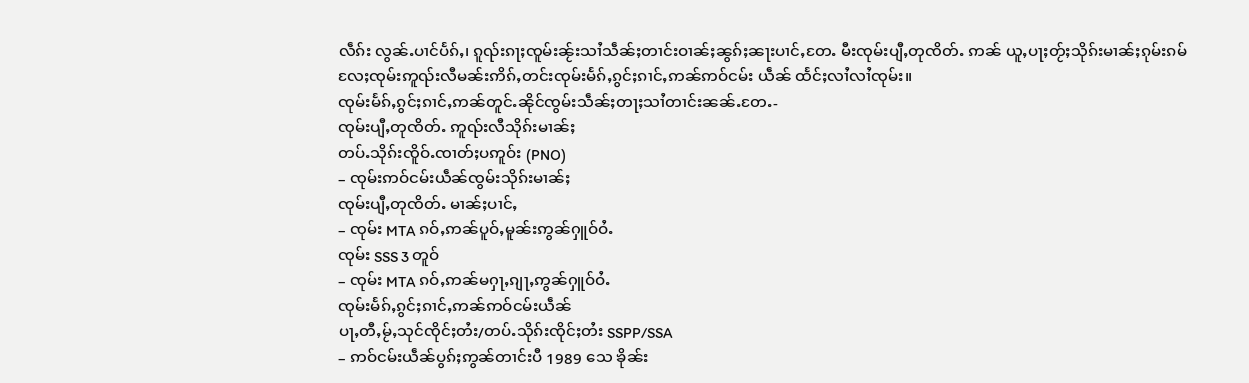လဵၵ်း လွၼ်ႉပၢင်ပႅၵ်ႇ၊ ၵူၺ်းၵႃႈၸူမ်းၼႂ်းသၢႆသဵၼ်ႈတၢင်းဝၢၼ်ႈၼွၵ်ႈၼႃးပၢင်ႇတႄႉ မီးၸုမ်းပျီႇတုၸိတ်ႉ ဢၼ် ယူႇပႃႈတႂ်ႈသိုၵ်းမၢၼ်ႈၵုမ်းၵမ်လႄႈၸုမ်းဢူၺ်းလီမၼ်းဢိၵ်ႇတင်းၸုမ်းမႅၵ်ႇၵွင်ႈၵၢင်ႇဢၼ်ဢဝ်ငမ်း ယဵၼ် ထႅင်ႈလၢႆလၢႆၸုမ်း။
ၸုမ်းမႅၵ်ႇၵွင်ႈၵၢင်ႇဢၼ်တူင်ႉၼိုင်ၸွမ်းသဵၼ်ႈတႃႈသၢႆတၢင်းၼၼ်ႉတႄႉ-
ၸုမ်းပျီႇတုၸိတ်ႉ ဢူၺ်းလီသိုၵ်းမၢၼ်ႈ
တပ်ႉသိုၵ်းၸိူဝ်ႉၸၢတ်ႈပဢူဝ်း (PNO)
– ၸုမ်းဢဝ်ငမ်းယဵၼ်ၸွမ်းသိုၵ်းမၢၼ်ႈ
ၸုမ်းပျီႇတုၸိတ်ႉ မၢၼ်ႈပၢင်ႇ
– ၸုမ်း MTA ၵဝ်ႇဢၼ်ပူဝ်ႇမူၼ်းဢွၼ်ႁူဝ်ဝႆႉ
ၸုမ်း SSS 3 တူဝ်
– ၸုမ်း MTA ၵဝ်ႇဢၼ်မႁႃႇၵျႃႇဢွၼ်ႁူဝ်ဝႆႉ
ၸုမ်းမႅၵ်ႇၵွင်ႈၵၢင်ႇဢၼ်ဢဝ်ငမ်းယဵၼ်
ပႃႇတီႇမႂ်ႇသုင်ၸိုင်ႈတႆး/တပ်ႉသိုၵ်းၸိုင်ႈတႆး SSPP/SSA
– ဢဝ်ငမ်းယဵၼ်ပွၵ်ႈဢွၼ်တၢင်းပီ 1989 သေ ၶိုၼ်း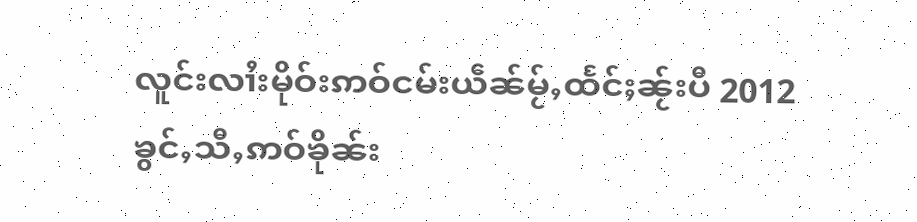လူင်းလၢႆးမိုဝ်းဢဝ်ငမ်းယဵၼ်မႂ်ႇထႅင်ႈၼႂ်းပီ 2012
ၶွင်ႇသီႇဢဝ်ၶိုၼ်း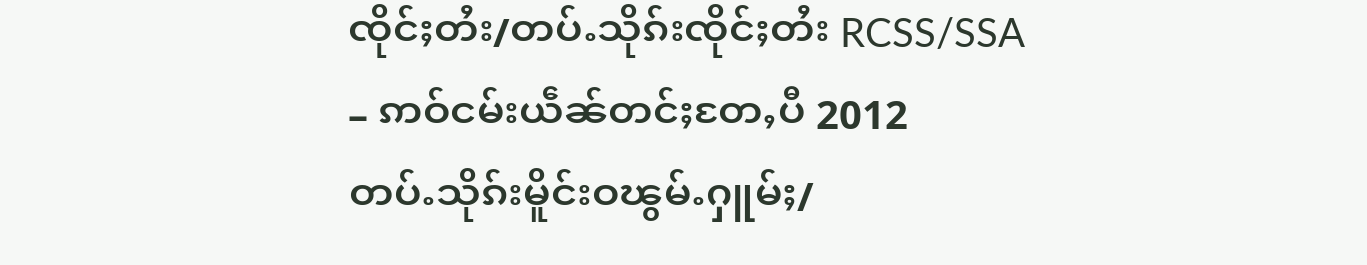ၸိုင်ႈတႆး/တပ်ႉသိုၵ်းၸိုင်ႈတႆး RCSS/SSA
– ဢဝ်ငမ်းယဵၼ်တင်ႈတႄႇပီ 2012
တပ်ႉသိုၵ်းမိူင်းဝၽွမ်ႉႁူမ်ႈ/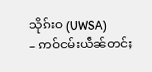သိုၵ်းဝ (UWSA)
– ဢဝ်ငမ်းယဵၼ်တင်ႈ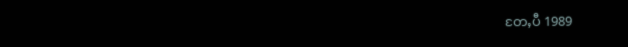တႄႇပီ 1989